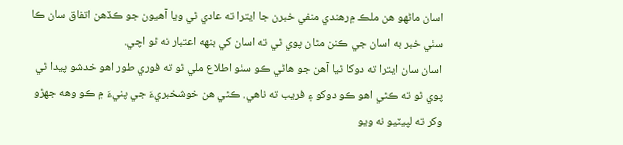اسان ماڻهو هن ملڪ ۾رهندي منفي خبرن جا ايترا ته عادي ٿي ويا آهيون جو ڪڏهن اتفاق سان ڪا سٺي خبر به اسان جي ڪنن مٿان پوي ٿي ته اسان کي بنهه اعتبار نه ٿو اچي.
اسان سان ايترا ته دوکا ٿيا آهن جو هاڻي ڪو سٺو اطلاع ملي ٿو ته فوري طور اهو خدشو پيدا ٿي پوي ٿو ته ڪٿي اهو ڪو دوکو ۽ فريب ته ناهي. ڪٿي هن خوشخبريءَ جي پنيءَ ۾ ڪو وهه جهڙو وکر ته لپيٽيو نه ويو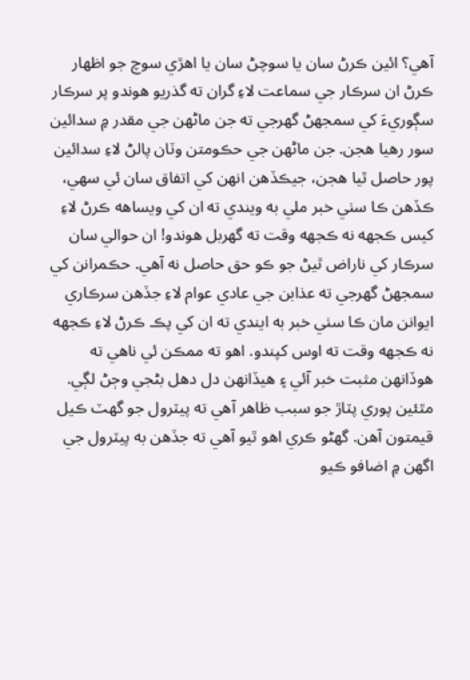آهي؟ ائين ڪرڻ سان يا سوچڻ سان يا اهڙي سوچ جو اظهار ڪرڻ ان سرڪار جي سماعت لاءِ گران ته گذريو هوندو پر سرڪار سڳوريءَ کي سمجهڻ گهرجي ته جن ماڻهن جي مقدر ۾ سدائين سور رهيا هجن. جن ماڻهن جي حڪومتن وٽان پالڻ لاءِ سدائين پور حاصل ٿيا هجن، جيڪڏهن انهن کي اتفاق سان ئي سهي، ڪڏهن ڪا سٺي خبر ملي به ويندي ته ان کي ويساهه ڪرڻ لاءِ کيس ڪجهه نه ڪجهه وقت ته گهربل هوندو! ان حوالي سان سرڪار کي ناراض ٿيڻ جو ڪو حق حاصل نه آهي. حڪمرانن کي سمجهڻ گهرجي ته عذابن جي عادي عوام لاءِ جڏهن سرڪاري ايوانن مان ڪا سٺي خبر به ايندي ته ان کي پڪ ڪرڻ لاءِ ڪجهه نه ڪجهه وقت ته اوس کپندو. اهو ته ممڪن ئي ناهي ته هوڏانهن مثبت خبر آئي ۽ هيڏانهن دل دهل بڻجي وڄڻ لڳي.
مٿئين پوري پٽاڙ جو سبب ظاهر آهي ته پيٽرول جو گهٽ ڪيل قيمتون آهن. گهڻو ڪري اهو ٿيو آهي ته جڏهن به پيٽرول جي اگهن ۾ اضافو ڪيو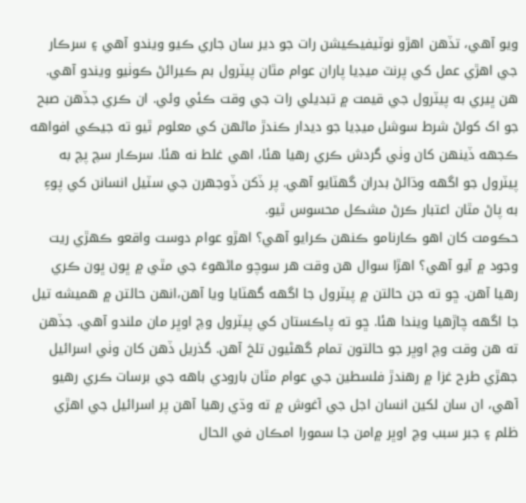ويو آهي، تڏهن اهڙو نوٽيفيڪيشن رات جو دير سان جاري ڪيو ويندو آهي ۽ سرڪار جي اهڙي عمل کي پرنٽ ميڊيا پاران عوام مٿان پيٽرول بم ڪيرائڻ ڪوٺيو ويندو آهي. هن ڀيري به پيٽرول جي قيمت ۾ تبديلي رات جي وقت ڪئي وئي. ان ڪري جڏهن صبح جو اک کولڻ شرط سوشل ميڊيا جو ديدار ڪندڙ ماڻهن کي معلوم ٿيو ته جيڪي افواهه ڪجهه ڏينهن کان وٺي گردش ڪري رهيا هئا، اهي غلط نه هئا. سرڪار سچ پچ به پيٽرول جو اگهه وڌائڻ بدران گهٽايو آهي. پر ڏکن ڏوجهرن جي سٽيل انسانن کي پوءِ به پاڻ مٿان اعتبار ڪرڻ مشڪل محسوس ٿيو.
حڪومت کان اهو ڪارنامو ڪنهن ڪرايو آهي؟ اهڙو عوام دوست واقعو ڪهڙي ريت وجود ۾ آيو آهي؟ اهڙا سوال هن وقت هر سوچو ماڻهوءَ جي مٿي ۾ ڀون ڀون ڪري رهيا آهن. ڇو ته جن حالتن ۾ پيٽرول جا اگهه گهٽايا ويا آهن،انهن حالتن ۾ هميشه تيل جا اگهه چاڙهيا ويندا هئا. ڇو ته پاڪستان کي پيٽرول وچ اوڀر مان ملندو آهي. جڏهن ته هن وقت وچ اوڀر جو حالتون تمام گهڻيون تلخ آهن. گذريل ڏهن کان وٺي اسرائيل جهڙي طرح غزا ۾ رهندڙ فلسطين جي عوام مٿان بارودي باهه جي برسات ڪري رهيو آهي، ان سان لکين انسان اجل جي آغوش ۾ ته وڌي رهيا آهن پر اسرائيل جي اهڙي ظلم ۽ جبر سبب وچ اوڀر ۾امن جا سمورا امڪان في الحال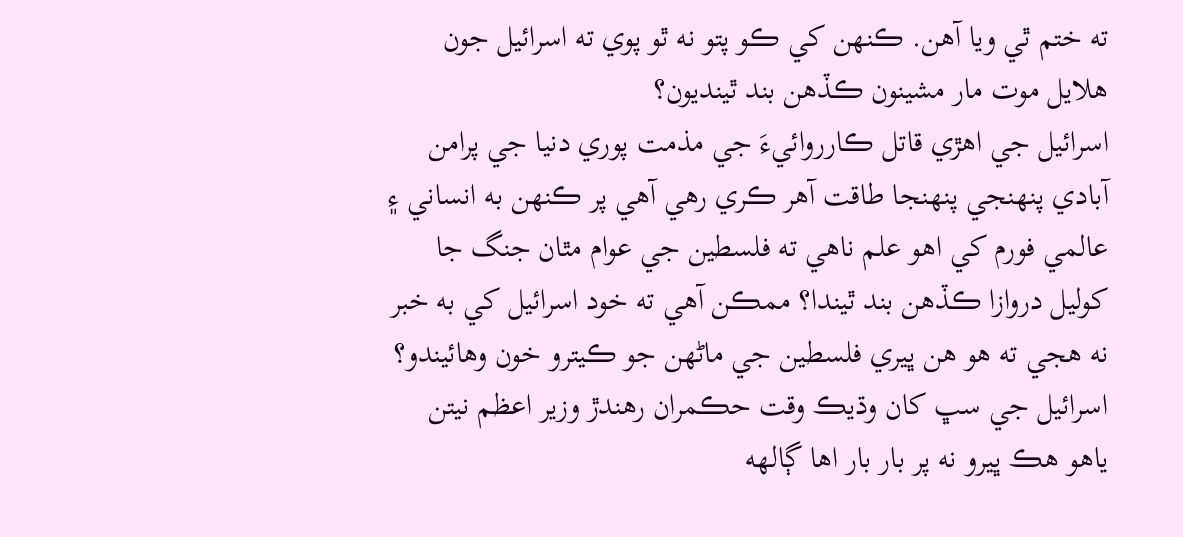ته ختم ٿي ويا آهن. ڪنهن کي ڪو پتو نه ٿو پوي ته اسرائيل جون هلايل موت مار مشينون ڪڏهن بند ٿينديون؟
اسرائيل جي اهڙي قاتل ڪارروائيءَ جي مذمت پوري دنيا جي پرامن آبادي پنهنجي پنهنجا طاقت آهر ڪري رهي آهي پر ڪنهن به انساني ۽ عالمي فورم کي اهو علم ناهي ته فلسطين جي عوام مٿان جنگ جا کوليل دروازا ڪڏهن بند ٿيندا؟ ممڪن آهي ته خود اسرائيل کي به خبر نه هجي ته هو هن ڀيري فلسطين جي ماڻهن جو ڪيترو خون وهائيندو؟ اسرائيل جي سڀ کان وڌيڪ وقت حڪمران رهندڙ وزير اعظم نيتن ياهو هڪ ڀيرو نه پر بار بار اها ڳالهه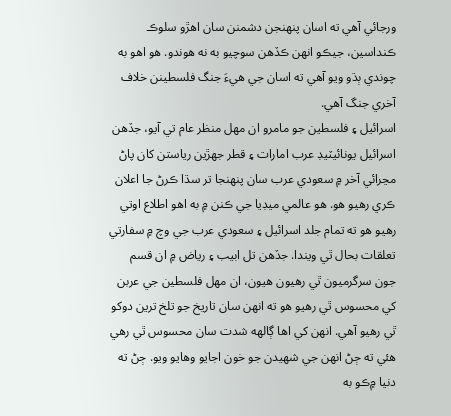ورجائي آهي ته اسان پنهنجن دشمنن سان اهڙو سلوڪ ڪنداسين، جيڪو انهن ڪڏهن سوچيو به نه هوندو. هو اهو به چوندي ٻڌو ويو آهي ته اسان جي هيءَ جنگ فلسطينن خلاف آخري جنگ آهي.
اسرائيل ۽ فلسطين جو مامرو ان مهل منظر عام تي آيو، جڏهن اسرائيل يونائيٽيڊ عرب امارات ۽ قطر جهڙين رياستن کان پاڻ مڃرائي آخر ۾ سعودي عرب سان پنهنجا تر سڌا ڪرڻ جا اعلان ڪري رهيو هو. هو عالمي ميڊيا جي ڪنن ۾ به اهو اطلاع اوتي رهيو هو ته تمام جلد اسرائيل ۽ سعودي عرب جي وچ ۾ سفارتي تعلقات بحال ٿي ويندا. جڏهن تل ابيب ۽ رياض ۾ ان قسم جون سرگرميون ٿي رهيون هيون، ان مهل فلسطين جي عربن کي محسوس ٿي رهيو هو ته انهن سان تاريخ جو تلخ ترين دوکو ٿي رهيو آهي. انهن کي اها ڳالهه شدت سان محسوس ٿي رهي هئي ته ڄڻ انهن جي شهيدن جو خون اجايو وهايو ويو. ڄڻ ته دنيا ۾ڪو به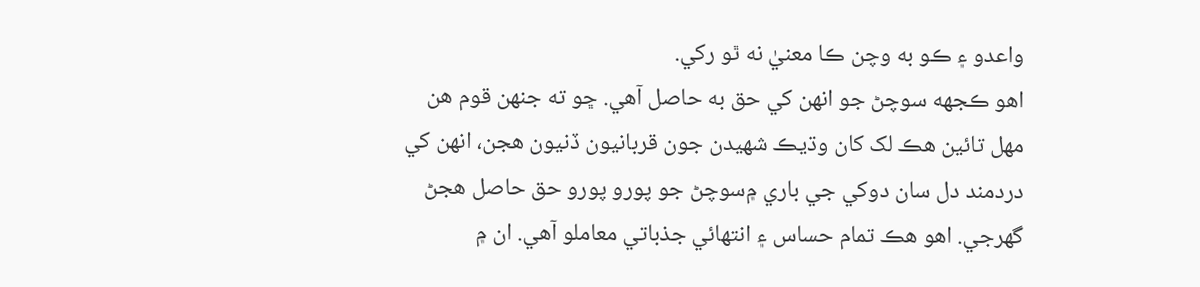واعدو ۽ ڪو به وچن ڪا معنيٰ نه ٿو رکي.
اهو ڪجهه سوچڻ جو انهن کي حق به حاصل آهي. ڇو ته جنهن قوم هن مهل تائين هڪ لک کان وڌيڪ شهيدن جون قربانيون ڏنيون هجن، انهن کي دردمند دل سان دوکي جي باري ۾سوچڻ جو پورو پورو حق حاصل هجڻ گهرجي. اهو هڪ تمام حساس ۽ انتهائي جذباتي معاملو آهي. ان ۾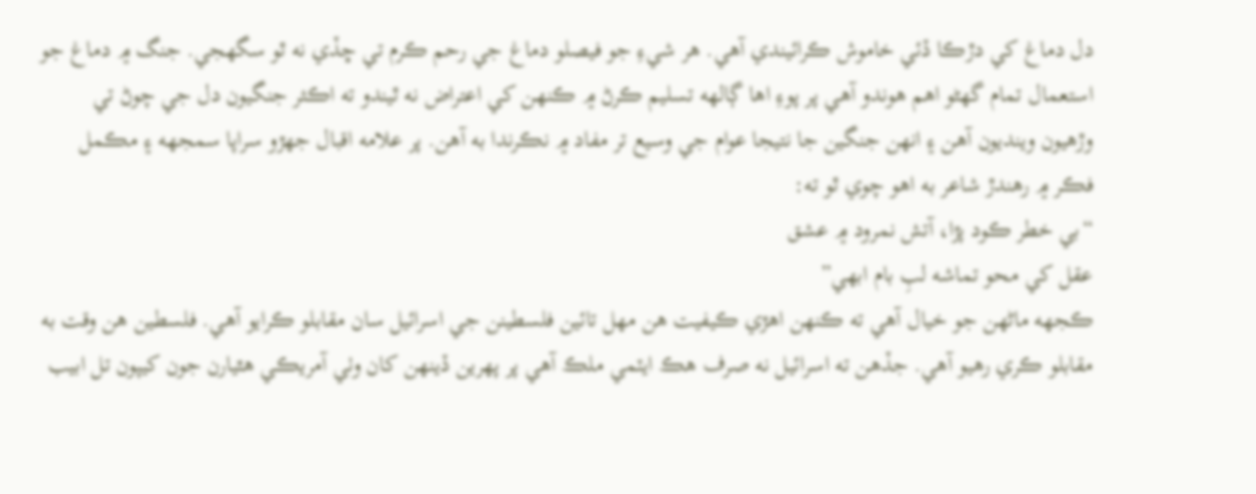دل دماغ کي دڙڪا ڏئي خاموش ڪرائيندي آهي. هر شيءِ جو فيصلو دماغ جي رحم ڪرم تي ڇڏي نه ٿو سگهجي. جنگ ۾ دماغ جو استعمال تمام گهڻو اهم هوندو آهي پر پوءِ اها ڳالهه تسليم ڪرڻ ۾ ڪنهن کي اعتراض نه ٿيندو ته اڪثر جنگيون دل جي چوڻ تي وڙهيون وينديون آهن ۽ انهن جنگين جا نتيجا عوام جي وسيع تر مفاد ۾ نڪرندا به آهن. پر علامه اقبال جهڙو سراپا سمجهه ۽ مڪمل فڪر ۾ رهندڙ شاعر به اهو چوي ٿو ته:
“بي خطر ڪود پڙا، آتش نمرود ۾ عشق
عقل کي محو تماشه لبِ بام ابهي”
ڪجهه ماڻهن جو خيال آهي ته ڪنهن اهڙي ڪيفيت هن مهل تائين فلسطينن جي اسرائيل سان مقابلو ڪرايو آهي. فلسطين هن وقت به مقابلو ڪري رهيو آهي. جڏهن ته اسرائيل نه صرف هڪ ايٽمي ملڪ آهي پر پهرين ڏينهن کان وٺي آمريڪي هٿيارن جون کيپون تل ابيب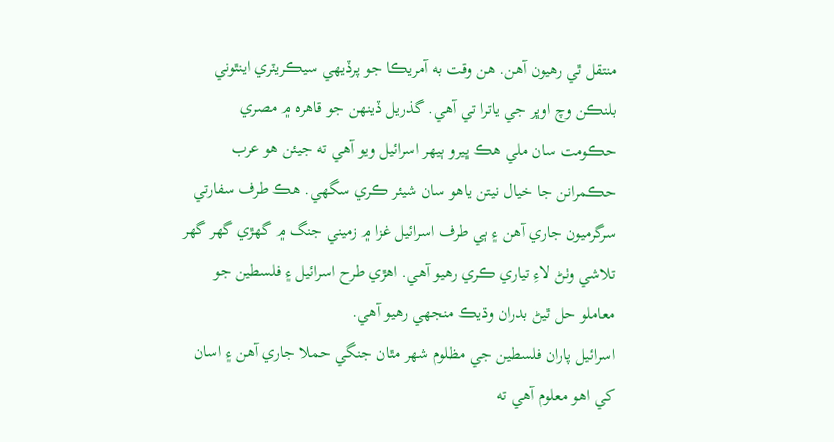منتقل ٿي رهيون آهن. هن وقت به آمريڪا جو پرڏيهي سيڪريٽري اينٿوني بلنڪن وچ اوڀر جي ياترا تي آهي. گذريل ڏينهن جو قاهره ۾ مصري حڪومت سان ملي هڪ ڀيرو ٻيهر اسرائيل ويو آهي ته جيئن هو عرب حڪمرانن جا خيال نيتن ياهو سان شيئر ڪري سگهي. هڪ طرف سفارتي سرگرميون جاري آهن ۽ ٻي طرف اسرائيل غزا ۾ زميني جنگ ۾ گهڙي گهر گهر تلاشي وٺڻ لاءِ تياري ڪري رهيو آهي. اهڙي طرح اسرائيل ۽ فلسطين جو معاملو حل ٿيڻ بدران وڌيڪ منجهي رهيو آهي.
اسرائيل پاران فلسطين جي مظلوم شهر مٿان جنگي حملا جاري آهن ۽ اسان کي اهو معلوم آهي ته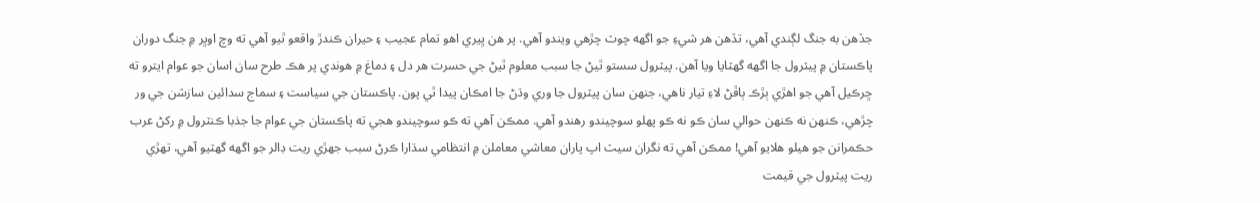جڏهن به جنگ لڳندي آهي، تڏهن هر شيءِ جو اگهه چوٽ چڙهي ويندو آهي. پر هن ڀيري اهو تمام عجيب ۽ حيران ڪندڙ واقعو ٿيو آهي ته وچ اوڀر ۾ جنگ دوران پاڪستان ۾ پيٽرول جا اگهه گهٽايا ويا آهن. پيٽرول سستو ٿيڻ جا سبب معلوم ٿيڻ جي حسرت هر دل ۽ دماغ ۾ هوندي پر هڪ طرح سان اسان جو عوام ايترو ته ڇرڪيل آهي جو اهڙي ٻڙڪ ٻاڦڻ لاءِ تيار ناهي، جنهن سان پيٽرول جا وري وڌڻ جا امڪان پيدا ٿي پون. پاڪستان جي سياست ۽ سماج سدائين سازشن جي ور چڙهي، ڪنهن نه ڪنهن حوالي سان ڪو نه ڪو پهلو سوچيندو رهندو آهي. ممڪن آهي ته ڪو سوچيندو هجي ته پاڪستان جي عوام جا جذبا ڪنٽرول ۾ رکڻ عرب حڪمرانن جو هيلو هلايو آهي! ممڪن آهي ته نگران سيٽ اپ پاران معاشي معاملن ۾ انتظامي سڌارا ڪرڻ سبب جهڙي ريت ڊالر جو اگهه گهٽيو آهي، تهڙي ريت پيٽرول جي قيمت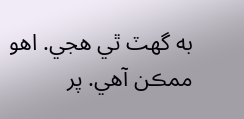به گهٽ ٿي هجي. اهو ممڪن آهي. پر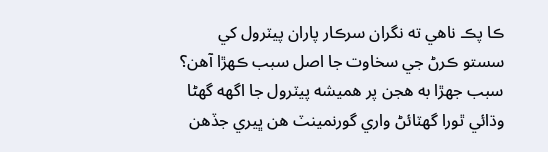ڪا پڪ ناهي ته نگران سرڪار پاران پيٽرول کي سستو ڪرڻ جي سخاوت جا اصل سبب ڪهڙا آهن؟ سبب جهڙا به هجن پر هميشه پيٽرول جا اگهه گهڻا وڌائي ٿورا گهٽائڻ واري گورنمينٽ هن ڀيري جڏهن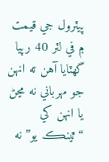پيٽرول جي قيمت ۾ في لٽر 40 رپيا گهٽايا آهن ته انهن جو مهرباني نه مڃڻ يا انهن کي “ٿينڪ يو” نه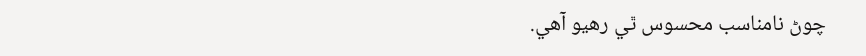چوڻ نامناسب محسوس ٿي رهيو آهي.